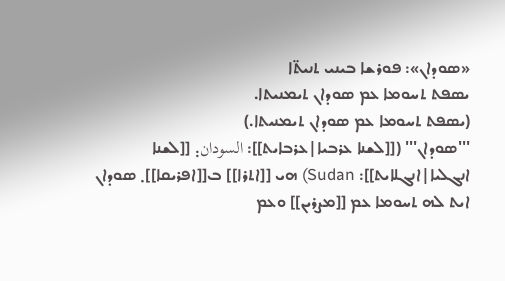«ܣܘܕܐܢ»: ܦܘܪܫܐ ܒܝܢܝ ܬܢܝܬ̈ܐ
ܝܣܦܬ ܬܚܘܡܐ ܥܡ ܣܘܕܐܢ ܬܝܡܢܝܬܐ.
(ܝܣܦܬ ܬܚܘܡܐ ܥܡ ܣܘܕܐܢ ܬܝܡܢܝܬܐ.)
'''ܣܘܕܐܢ''' ([[ܠܫܢܐ ܥܪܒܝܐ|ܥܪܒܐܝܬ]]: السودان܄ [[ܠܫܢܐ ܐܢܓܠܝܐ|ܐܢܓܠܐܝܬ]]: Sudan) ܗܝ [[ܐܬܪܐ]] ܒ[[ܐܦܪܝܩܐ]]܂ ܣܘܕܐܢ ܐܝܬ ܠܗ ܬܚܘܡܐ ܥܡ [[ܡܨܪܝܢ]] ܘܥܡ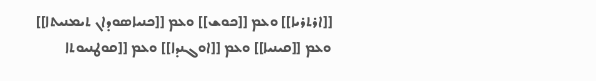[[ܐܪܬܪܝܐ]] ܘܥܡ [[ܟܘܫ]] ܘܥܡ [[ܟܢܝܐܣܘܕܐܢ ܬܝܡܢܝܬܐ]] ܘܥܡ [[ܩܝܢܝܐ]] ܘܥܡ [[ܐܘܓܢܕܐ]] ܘܥܡ [[ܩܘܛܢܝܘܬܐ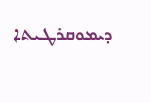ܕܝܡܘܩܪܛܝܬܐ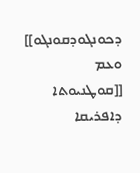ܕܟܘܢܓܘܕܩܘܢܓܘ]] ܘܥܡ [[ܩܘܛܢܝܘܬܐ ܕܐܦܪܝܩܐ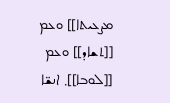ܡܨܥܝܬܐ]] ܘܥܡ [[ܬܫܐܕ]] ܘܥܡ [[ܠܘܒܐ]]܂ ܐܢܫ̈ܐ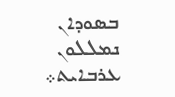ܒܣܘܕܐܢ ܢܡܠܠܘܢ ܥܪܒܐܝܬ܀